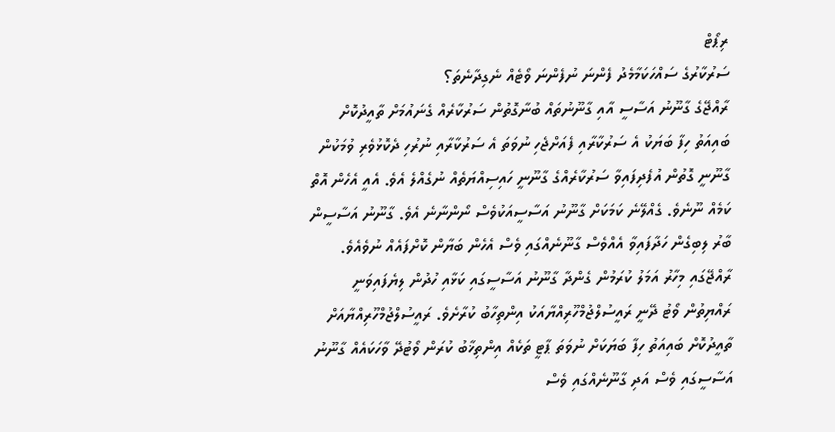ރިޕޯޓް
ސަރުކާރުގެ ސައްހަކަމާމެދު ފެންނަ ނުފެންނަ ވޯޓެއް ނެގިދާނެތަ؟
ރާއްޖޭގެ ގާނޫނު އަސާސީ އާއި ގާނޫނުތައް ބުނާގޮތުން ސަރުކާރެއް ގެނައުމަށް ތާއީދުކޮށް ބައިއަތު ހިފާ ބަޔަކު އެ ސަރުކާރާއި ފެއަށްޖެހި ނުވަތަ އެ ސަރުކާރާއި ނުރުހި ދެކޮޅުވެރި ވުމަކުން ގާނޫނީ ގޮތުން އުފެދިފައިވާ ސަރުކާރެއްގެ ގާނޫނީ ހައިސިއްޔަތެއް ނުގެއްލެ އެވެ. އެއީ އެހެން އޮތް ކަމެއް ނޫނެވެ. ގެއްލޭނެ ކަމަކަށް ގާނޫނު އަސާސީއަކުވެސް ނޯންނާނެ އެވެ. ގާނޫނު އަސާސީން ބާރު ލިބިގެން ހަދާފައިވާ އެއްވެސް ގާނޫނެއްގައި ވެސް އެހެން ބަޔާން ކޮށްފައެއް ނުވެއެވެ.
ރާއްޖޭގައި މިހާރު އަމަލު ކުރަމުން ގެންދާ ގާނޫނު އަސާސީގައި ކަޅާއި ހުދުން ލިޔެފައިވަނީ ރައްޔިތުން ވޯޓު ދޭނީ ރައީސުލްޖުމްހޫރިއްޔާއަކު އިންތިހާބު ކުރާށެވެ. ރައީސުލްޖުމްހޫރިއްޔާއަށް ތާއީދުކޮށް ބައިއަތު ހިފާ ބަޔަކަށް ނުވަތަ ޕާޓީ ތަކެއް އިންތިޚާބު ކުރަން ވޯޓުދޭ ވާހަކައެއް ގާނޫނު އަސާސީގައި ވެސް އަދި ގާނޫނެއްގައި ވެސް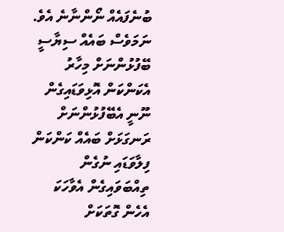ބުނެފައެއް ނޯންނާނެ އެވެ.
ނަމަވެސް ބައެއް ސިޔާސީ ބޭފުޅުންނަށް މިހާރު އެކަންކަން އޮޅިވަޑައިގެން ނޫނީ އެބޭފުޅުންނަށް ރަނގަޅަށް ބައެއް ކަންކަން ފިލާވަޑައި ނުގެން ތިއްބަވައިގެން އެވާހަކަ އެހެން ގޮތަކަށް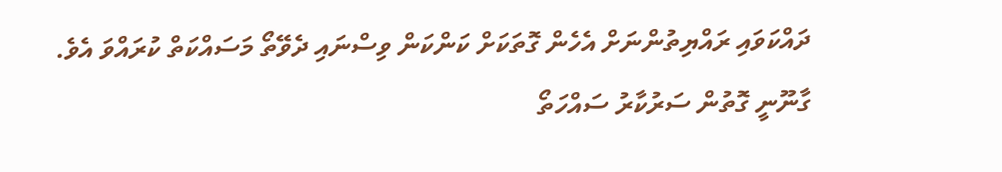ދައްކަވައި ރައްޔިތުންނަށް އެހެން ގޮތަކަށް ކަންކަން ވިސްނައި ދެވޭތޯ މަސައްކަތް ކުރައްވަ އެވެ.
ގާނޫނީ ގޮތުން ސަރުކާރު ސައްހަތޯ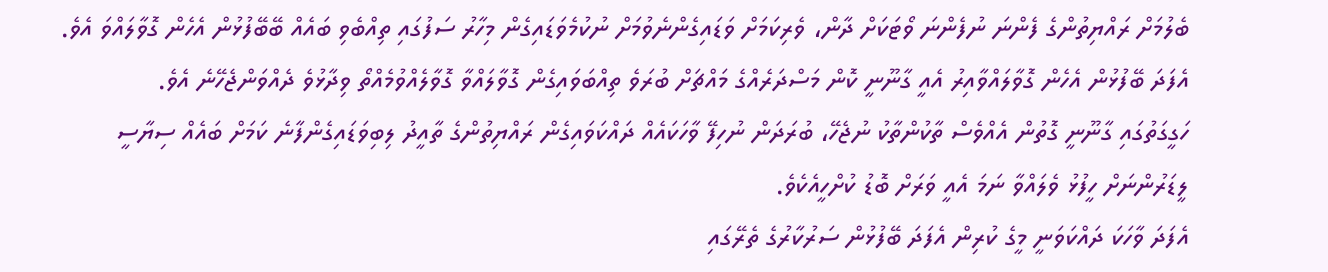ބެލުމަށް ރައްޔިތުންގެ ފެންނަ ނުފެންނަ ވޯޓަކަށް ދާން، ވެރިކަމަށް ވަޑައިގެންނެވުމަށް ނުކުމެވަޑައިގެން މިހާރު ސަފުގައި ތިއްބެވި ބައެއް ބޭބޭފުޅުން އެހެން ގޮވާލައްވަ އެވެ. އެފަދަ ބޭފުޅުން އެހެން ގޮވާލައްވާއިރު އެއީ ގާނޫނީ ކޮން މަސްދަރެއްގެ މައްޗަށް ބުރަވެ ތިއްބަވައިގެން ގޮވާލައްވާ ގޮވާލެއްވުމެއްތޯ ވިދާޅުވެ ދެއްވަންޖެހޭނެ އެވެ.
ހަގީގަތުގައި ގާނޫނީ ގޮތުން އެއްވެސް ތާކުންތާކު ނުޖެހޭ، ބުރަދަން ނުހިފޭ ވާހަކައެއް ދައްކަވައިގެން ރައްޔިތުންގެ ތާއީދު ލިބިވަޑައިގެންފާނެ ކަމަށް ބައެއް ސިޔާސީ ލީޑަރުންނަށް ހީފުޅު ވެލައްވާ ނަމަ އެއީ ވަރަށް ބޮޑު ކުށްހީއެކެވެ.
އެފަދަ ވާހަކަ ދައްކަވަނީ މީގެ ކުރިން އެފަދަ ބޭފުޅުން ސަރުކާރުގެ ތެރޭގައި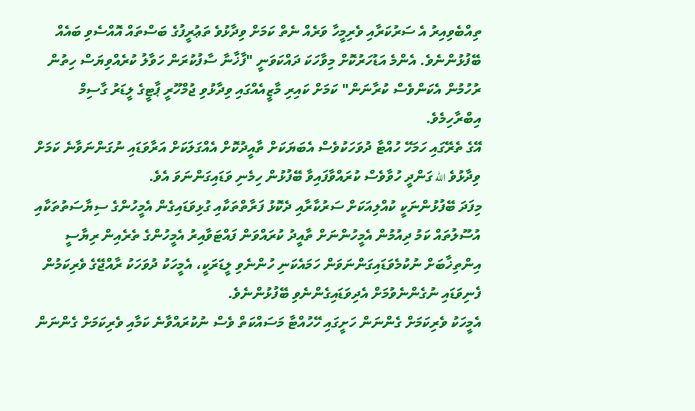ތިއްބެވިއިރު އެ ސަރުކަރާއި ވެރިމީހާ ވަރެއް ނެތް ކަމަށް ވިދާޅުވެ ތަޢުރީފުގެ ބަސްތައް އޮއްސެވި ބައެއް ބޭފުޅުންނެވެ. އެންމެ އަޑުހަރުކޮށް މިވާހަކަ ދައްކަވަނީ "ފާޚާނާ ސާފުކުރަން ހަވާލު ކުރެއްވިޔަސް ހިތުން ރުހުމުން އެކަންވެސް ކުރާނަން" ކަމަށް ކައިރި މާޒީއެއްގައި ވިދާޅުވި ޖުމްހޫރީ ޕާޓީގެ ލީޑަރު ގާސިމް އިބްރާހިމެވެ.
އޭގެ ތެރޭގައި ހަމަހޭ ހުއްޓާ ދުވަހަކުވެސް އެބަޔަކަށް ތާއީދުކޮށް އެއްގަލަކަށް އަރާވަޑައި ނުގަންނަވާނެ ކަމަށް ވިދާޅުވެ الله ގަންދީ ހުވާވެސް ކުރައްވާފައިވާ ބޭފުޅުން ހިމެނި ވަޑައިގަންނަވަ އެވެ.
މިފަދަ ބޭފުޅުންނަކީ ކުއްލިއަކަށް ސަރުކާރާއި ދެކޮޅު ފަރާތްތަކާއި ގުޅިވަޑައިގެން އެމީހުންގެ ސިޔާސަތުތަކާއި އުސޫލުތައް ކަމު ދިއުމުން އެމީހުންނަށް ތާއީދު ކުރައްވަން ފައްޓަވާއިރު އެމީހުންގެ ތެރެއިން ރިޔާސީ އިންތިޚާބަށް ނުކުމެވަޑައިގަންނަވަން ހަމައެކަނި ހުންނެވި ލީޑަރަކީ، އެމީހަކު ދުވަހަކު ރާއްޖޭގެ ވެރިކަމުން ފެނިވަޑައި ނުގެންނެވުމަށް އެދިވަޑައިގެންނެވި ބޭފުޅުންނެވެ.
އެމީހަކު ވެރިކަމަށް ގެންނަން ހަށީގައި ހޭހުއްޓާ މަސައްކަތް ވެސް ނުކުރައްވާނެ ކަމާއި ވެރިކަމަށް ގެންނަން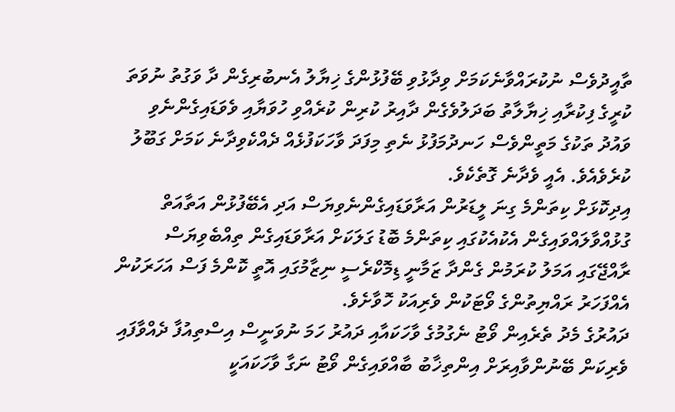ތާއީދުވެސް ނުކުރައްވާނެކަމަށް ވިދާޅުވި ބޭފުޅުންގެ ޚިޔާލު އެނބުރިގެން ދާ ވަގުތު ނުވަތަ ކުރީގެ ފިކުރާއި ޚިޔާލާތު ބަދަލުވެގެން ދާއިރު ކުރިން ކުރެއްވި ހުވަޔާއި ވެވަޑައިގެންނެވި ވައުދު ތަކުގެ މަތީންވެސް ހަނދުމަފުޅު ނެތި މިފަދަ ވާހަކަފުޅެއް ދެއްކެވިދާނެ ކަމަށް ގަބޫލު ކުރެވެއެވެ. އެއީ ވެދާނެ ގޮތެކެވެ.
އިދިކޮޅަށް ކިތަންމެ ގިނަ ލީޑަރުން އަރާވަޑައިގެންނެވިޔަސް އަދި އެބޭފުޅުން އަތާއަތް ގުޅުއްވާލައްވައިގެން އެކުއެކުގައި ކިތަންމެ ބޮޑު ގަލަކަށް އަރާވަޑައިގެން ތިއްބެވިޔަސް ރާއްޖޭގައި އަމަލު ކުރަމުން ގެންދާ ޒަމާނީ ޑިމޮކްރެސީ ނިޒާމުގައި އޮތީ ކޮންމެ ފަސް އަހަރަކުން އެއްފަހަރު ރައްޔިތުންގެ ވޯޓަކުން ވެރިއަކު ހޮވާށެވެ.
ދައުރުގެ މެދު ތެރެއިން ވޯޓު ނެގުމުގެ ވާހަކައާއި ދައުރު ހަމަ ނުވަނީސް އިސްތިއުފާ ދެއްވާފައި ވެރިކަން ބޭނުންވާއިރަށް އިންތިޚާބު ބާއްވައިގެން ވޯޓު ނަގާ ވާހަކައަކީ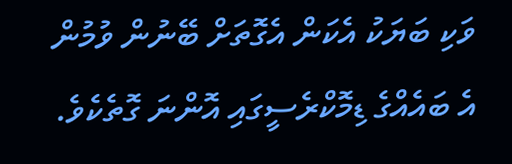ވަކި ބަޔަކު އެކަން އެގޮތަށް ބޭނުން ވުމުން އެ ބައެއްގެ ޑިމޮކްރެސީގައި އޮންނަ ގޮތެކެވެ.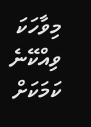މިވާހަކަ ވިއްކޭނެ ކަމަކަށް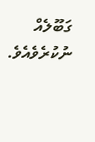ގަބޫލެއް ނުކުރެވެއެވެ.